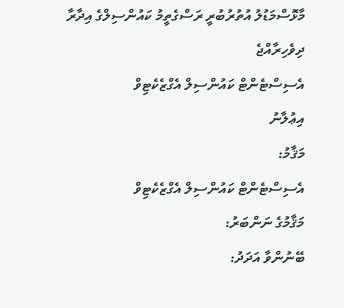މާޅޮސްމަޑުލު އުތުރުބުރީ ރަސްގެތީމު ކައުންސިލްގެ އިދާރާ
ދިވެހިރާއްޖެ
އެސިސްޓެންޓް ކައުންސިލް އެގްޒެކެޓިވް
އިޢުލާނު
މަޤާމު:
އެސިސްޓެންޓް ކައުންސިލް އެގްޒެކެޓިވް
މަޤާމުގެ ނަންބަރު:
ބޭނުންވާ އަދަދު: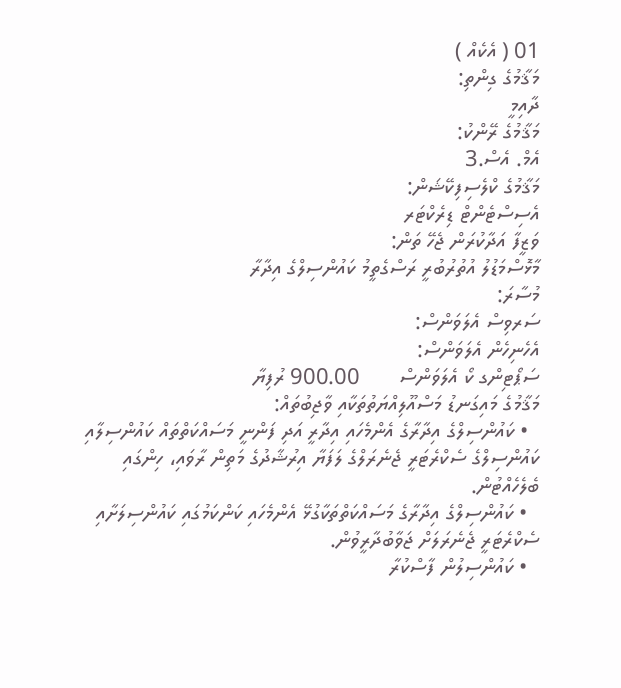01 ( އެކެއް )
މަޤާމުގެ ގިންތި:
ދާއިމީ
މަޤާމުގެ ރޭންކު:
އެމް. އެސް.3
މަޤާމުގެ ކްލެސިފިކޭޝަން:
އެސިސްޓެންޓް ޑިރެކްޓަރ
ވަޒީފާ އަދާކުރަން ޖެހޭ ތަން:
މާޅޮސްމަޑުލު އުތުރުބުރީ ރަސްގެތީމު ކައުންސިލްގެ އިދާރާ
މުސާރަ:
ސަރވިސް އެލަވަންސް:
އެހެނިހެން އެލަވަންސް:
ސަޕޯޓިންގ ކޯ އެލަވަންސް       900.00 ރުފިޔާ
މަޤާމުގެ މައިގަނޑު މަސްއޫލިއްޔަތުތަކާއި ވާޖިބުތައް:
  • ކައުންސިލްގެ އިދާރާގެ އެންމެހައި އިދާރީ އަދި ފަންނީ މަސައްކަތްތައް ކައުންސިލާއި ކައުންސިލްގެ ސެކްރެޓަރީ ޖެނެރަލްގެ ލަފަޔާ އިރުޝާދުގެ މަތިން ރާވައި، ހިންގައި ބެލެހެއްޓުން.
  • ކައުންސިލްގެ އިދާރާގެ މަސައްކަތްތަކާގުޅޭ އެންމެހައި ކަންކަމުގައި ކައުންސިލަށާއި ސެކްރެޓަރީ ޖެނެރަލަށް ޖަވާބުދާރީވުން.
  • ކައުންސިލުން ފާސްކުރާ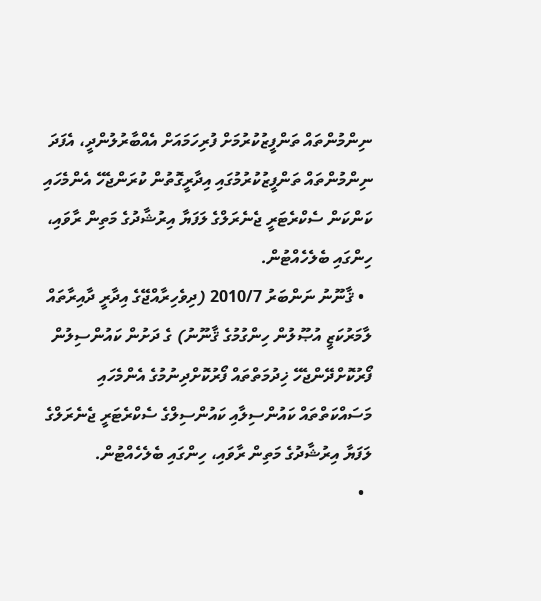ނިންމުންތައް ތަންފީޒުކުރުމަށް ފުރިހަމައަށް އެއްބާރުލުންދީ، އެފަދަ ނިންމުންތައް ތަންފީޒުކުރުމުގައި އިދާރީގޮތުން ކުރަންޖެހޭ އެންމެހައި ކަންކަން ސެކްރެޓަރީ ޖެނެރަލްގެ ލަފަޔާ އިރުޝާދުގެ މަތިން ރާވައި، ހިންގައި ބެލެހެއްޓުން.
  • ޤާނޫނު ނަންބަރު 2010/7 (ދިވެހިރާއްޖޭގެ އިދާރީ ދާއިރާތައް ލާމަރުކަޒީ އުޞޫލުން ހިންގުމުގެ ޤާނޫނު) ގެ ދަށުން ކައުންސިލުން ފޯރުކޮށްދޭންޖެހޭ ޚިދުމަތްތައް ފޯރުކޮށްދިނުމުގެ އެންމެހައި މަސައްކަތްތައް ކައުންސިލާއި ކައުންސިލްގެ ސެކްރެޓަރީ ޖެނެރަލްގެ ލަފަޔާ އިރުޝާދުގެ މަތިން ރާވައި، ހިންގައި ބެލެހެއްޓުން.
  •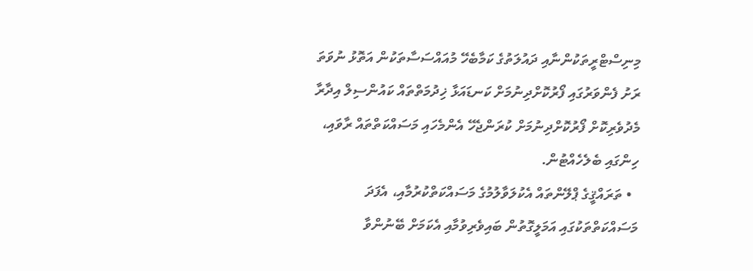މިނިސްޓްރީތަކުންނާއި ދައުލަތުގެ ކަމާބެހޭ މުއައްސަސާތަކުން އަތޮޅު ނުވަތަ ރަށު ފެންވަރުގައި ފޯރުކޮށްދިނުމަށް ކަނޑައަޅާ ޚިދުމަތްތައް ކައުންސިލް އިދާރާ މެދުވެރިކޮށް ފޯރުކޮށްދިނުމަށް ކުރަންޖެހޭ އެންމެހައި މަސައްކަތްތައް ރާވައި، ހިންގައި ބެލެހެއްޓުން.
  • ތަރައްޤީގެ ޕްލޭންތައް އެކުލަވާލުމުގެ މަސައްކަތްކުރުމާއި، އެފަދަ މަސައްކަތްތަކުގައި އަމަލީގޮތުން ބައިވެރިވުމާއި އެކަމަށް ބޭނުންވާ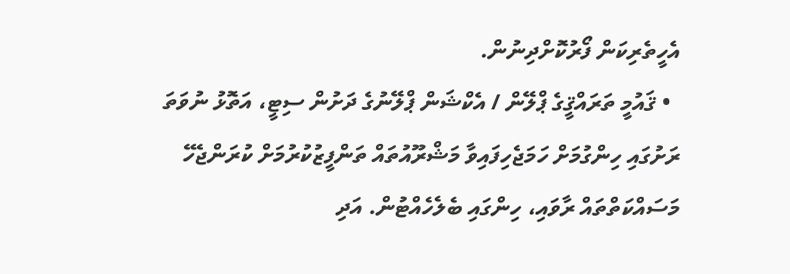އެހީތެރިކަން ފޯރުކޮށްދިނުން.
  • ޤައުމީ ތަރައްޤީގެ ޕްލޭން / އެކްޝަން ޕްލޭނުގެ ދަށުން ސިޓީ، އަތޮޅު ނުވަތަ ރަށުގައި ހިންގުމަށް ހަމަޖެހިފައިވާ މަޝްރޫއުތައް ތަންފީޒުކުރުމަށް ކުރަންޖެހޭ މަސައްކަތްތައް ރާވައި، ހިންގައި ބެލެހެއްޓުން. އަދި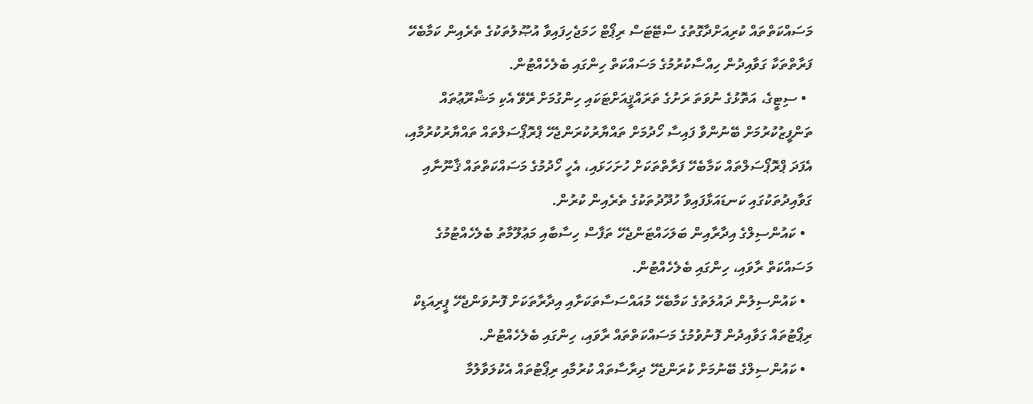މަސައްކަތްތައް ކުރިއަށްދާގޮތުގެ ސްޓޭޓަސް ރިޕޯޓް ހަމަޖެހިފައިވާ އުޞޫލުތަކުގެ ތެރެއިން ކަމާބެހޭ ފަރާތްތަކާ ގަވާއިދުން ހިއްސާކުރުމުގެ މަސައްކަތް ހިންގައި ބެލެހެއްޓުން.
  • ސިޓީގެ، އަތޮޅުގެ ނުވަތަ ރަށުގެ ތަރައްޤީއަށްޓަކައި ހިންގުމަށް ރޭވޭ އެކި މަޝްރޫޢުތައް ތަންފީޒުކުރުމަށް ބޭނުންވާ ފައިސާ ހޯދުމަށް ތައްޔާރުކުރަންޖެހޭ ޕްރޮޕޯސަލްތައް ތައްޔާރުކުރުމާއި، އެފަދަ ޕްރޮޕޯސަލްތައް ކަމާބެހޭ ފަރާތްތަކަށް ހުށަހަޅައި، އެހީ ހޯދުމުގެ މަސައްކަތްތައް ޤާނޫނާއި ގަވާއިދުތަކުގައި ކަނޑައަޅާފައިވާ ހުދޫދުތަކުގެ ތެރެއިން ކުރުން.
  • ކައުންސިލްގެ އިދާރާއިން ބަލަހައްޓަންޖެހޭ ތަފާސް ހިސާބާއި މަޢުލޫމާތު ބެލެހެއްޓުމުގެ މަސައްކަތް ރާވައި، ހިންގައި ބެލެހެއްޓުން.
  • ކައުންސިލުން ދައުލަތުގެ ކަމާބެހޭ މުއައްސަސާތަކަށާއި އިދާރާތަކަށް ފޮނުވަންޖެހޭ ޕީރިއަޑިކް ރިޕޯޓުތައް ގަވާއިދުން ފޮނުވުމުގެ މަސައްކަތްތައް ރާވައި، ހިންގައި ބެލެހެއްޓުން.
  • ކައުންސިލްގެ ބޭނުމަށް ކުރަންޖެހޭ ދިރާސާތައް ކުރުމާއި ރިޕޯޓުތައް އެކުލަވާލުމާ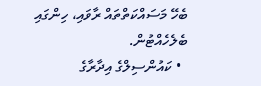ބެހޭ މަސައްކަތްތައް ރާވައި، ހިންގައި ބެލެހެއްޓުން.
  • ކައުންސިލްގެ އިދާރާގެ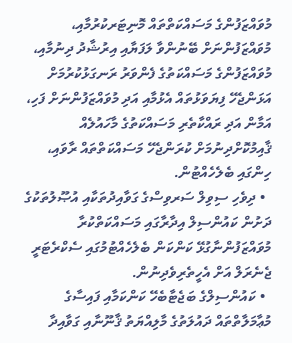މުވައްޒަފުންގެ މަސައްކަތްތައް މޮނިޓަރކުރުމާއި، މުވައްޒަފުންނަށް ބޭނުންވާ ލަފަޔާއި އިރުޝާދު ދިނުމާއި، މުވައްޒަފުންގެ މަސައްކަތުގެ ފެންވަރު ރަނގަޅުކުރުމަށް އަޅަންޖެހޭ ފިޔަވަޅުތައް އެޅުމާއި އަދި މުވައްޒަފުންނަށް ފަހި، އަމާން އަދި ރައްކާތެރި މަސައްކަތުގެ މާހައުލެއް ޤާއިމުކޮށްދިނުމަށް ކުރަންޖެހޭ މަސައްކަތްތައް ރާވައި، ހިންގައި ބެލެހެއްޓުން.
  • ދިވެހި ސިވިލް ސަރވިސްގެ ގަވާއިދުތަކާއި އުޞޫލުތަކުގެ ދަށުން ކައުންސިލް އިދާރާގައި މަސައްކަތްކުރާ މުވައްޒަފުންނާގުޅޭ ކަންކަން ބެލެހެއްޓުމުގައި ސެކްރެޓަރީ ޖެނެރަލް އަށް އެހީތެރިވެދިނުން.
  • ކައުންސިލްގެ ބަޖެޓާބެހޭ ކަންކަމާއި ފައިސާގެ މުޢާމަލާތްތައް ދައުލަތުގެ މާލިއްޔަތު ޤާނޫނާއި ގަވާއިދާ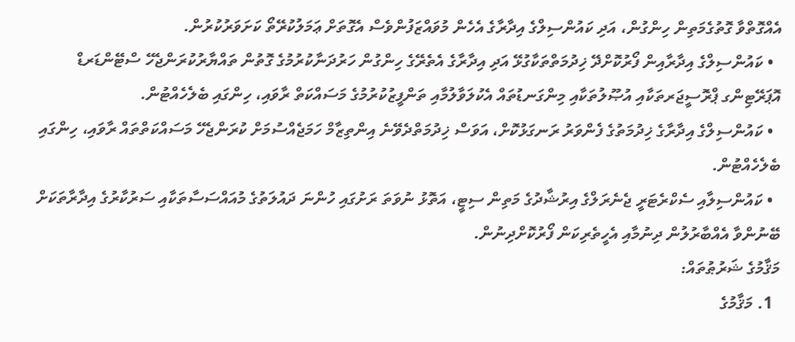އެއްގޮތްވާ ގޮތުގެމަތިން ހިންގުން، އަދި ކައުންސިލްގެ އިދާރާގެ އެހެން މުވައްޒަފުންވެސް އެގޮތަށް ޢަމަލުކުރޭތޯ ކަށަވަރުކުރުން.
  • ކައުންސިލްގެ އިދާރާއިން ފޯރުކޮށްދޭ ޚިދުމަތްތަކާގުޅޭ އަދި އިދާރާގެ އެތެރޭގެ ހިންގުން ހަރުދަނާކުރުމުގެ ގޮތުން ތައްޔާރުކުރަންޖެހޭ ސްޓޭންޑަރޑް އޮޕަރޭޓިންގ ޕްރޮސީޖަރތަކާއި އުޞޫލުތަކާއި މިންގަނޑުތައް އެކުލަވާލުމާއި ތަންފީޒުކުރުމުގެ މަސައްކަތް ރާވައި، ހިންގައި ބެލެހެއްޓުން.
  • ކައުންސިލްގެ އިދާރާގެ ޚިދުމަތުގެ ފެންވަރު ރަނގަޅުކޮށް، އަވަސް ޚިދުމަތްދެވޭނެ އިންތިޒާމް ހަމަޖެއްސުމަށް ކުރަންޖެހޭ މަސައްކަތްތައް ރާވައި، ހިންގައި ބެލެހެއްޓުން.
  • ކައުންސިލާއި ސެކްރެޓަރީ ޖެނެރަލްގެ އިރުޝާދުގެ މަތިން ސިޓީ، އަތޮޅު ނުވަތަ ރަށުގައި ހުންނަ ދައުލަތުގެ މުއައްސަސާތަކާއި ސަރުކާރުގެ އިދާރާތަކަށް ބޭނުންވާ އެއްބާރުލުން ދިނުމާއި އެހީތެރިކަން ފޯރުކޮށްދިނުން.
މަޤާމުގެ ޝަރުޠުތައް:
  1. މަޤާމުގެ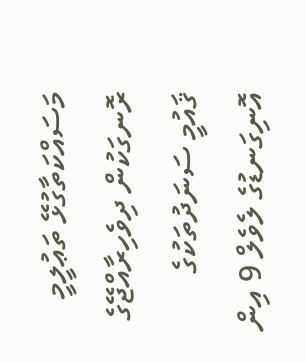މަސައްކަތާގުޅޭ ތަޢުލީމީ ރޮނގަކުން ދިވެހިރާއްޖޭގެ ޤައުމީ ސަނަދުތަކުގެ އޮނިގަނޑުގެ ލެވެލް 9 އިން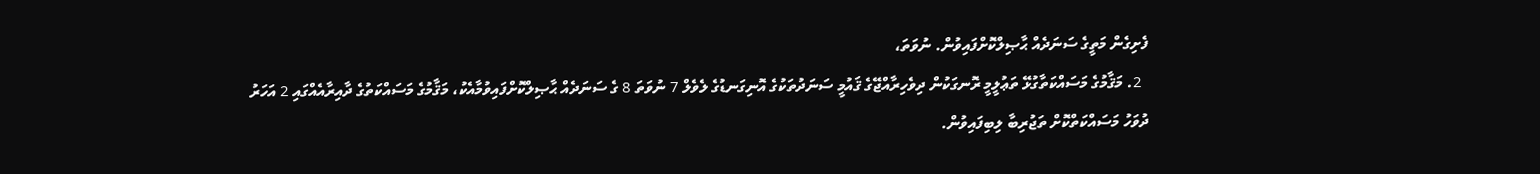ފެށިގެން މަތީގެ ސަނަދެއް ޙާޞިލްކޮށްފައިވުން. ނުވަތަ،
  2. މަޤާމުގެ މަސައްކަތާގުޅޭ ތަޢުލީމީ ރޮނގަކުން ދިވެހިރާއްޖޭގެ ޤައުމީ ސަނަދުތަކުގެ އޮނިގަނޑުގެ ލެވެލް 7 ނުވަތަ 8 ގެ ސަނަދެއް ޙާޞިލްކޮށްފައިވުމާއެކު، މަޤާމުގެ މަސައްކަތުގެ ދާއިރާއެއްގައި 2 އަހަރު ދުވަހު މަސައްކަތްކޮށް ތަޖުރިބާ ލިބިފައިވުން.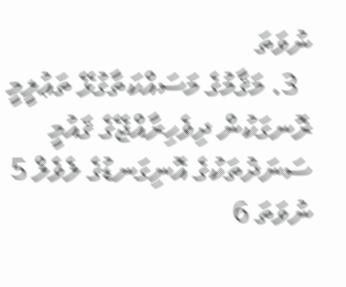ނުވަތަ
  3. މަޤާމުގެ މަސައްކަތާގުޅޭ ތަޢުލީމީ ރޮނގަކުން ދިވެހިރާއްޖޭގެ ޤައުމީ ސަނަދުތަކުގެ އޮނިގަނޑުގެ ލެވެލް 5 ނުވަތަ 6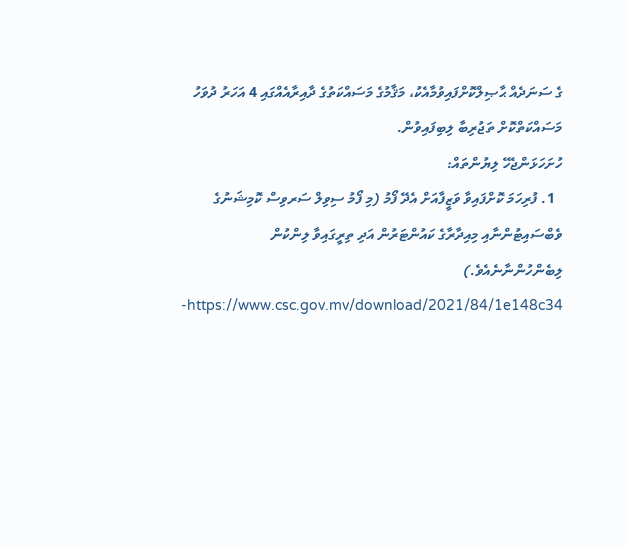ގެ ސަނަދެއް ޙާޞިލްކޮށްފައިވުމާއެކު، މަޤާމުގެ މަސައްކަތުގެ ދާއިރާއެއްގައި 4 އަހަރު ދުވަހު މަސައްކަތްކޮށް ތަޖުރިބާ ލިބިފައިވުން.
ހުށަހަޅަންޖެހޭ ލިޔުންތައް:
  1. ފުރިހަމަ ކޮށްފައިވާ ވަޒީފާއަށް އެދޭ ފޯމު (މި ފޯމު ސިވިލް ސަރވިސް ކޮމިޝަނުގެ ވެބްސައިޓުންނާއި މިއިދާރާގެ ކައުންޓަރުން އަދި ތިރީގައިވާ ލިންކުން ލިބެންހުންނާނެއެވެ.)  https://www.csc.gov.mv/download/2021/84/1e148c34-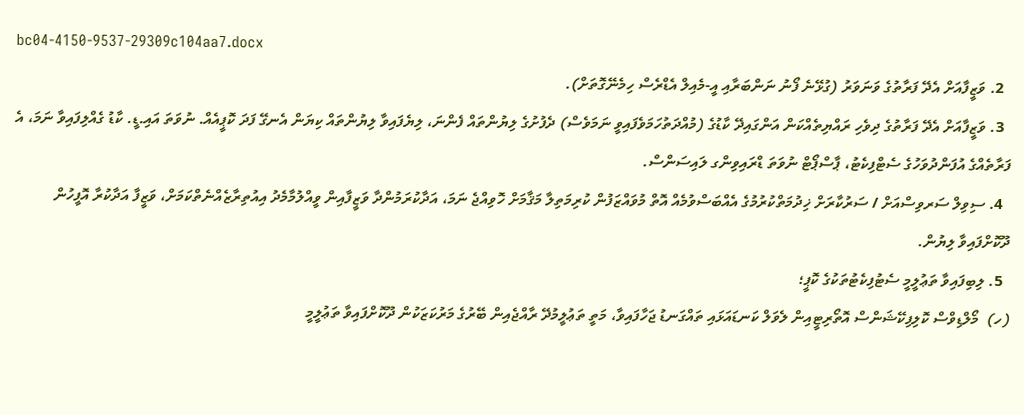bc04-4150-9537-29309c104aa7.docx
  2. ވަޒީފާއަށް އެދޭ ފަރާތުގެ ވަނަވަރު (ގުޅޭނެ ފޯނު ނަންބަރާއި އީ-މެއިލް އެޑްރެސް ހިމެނޭގޮތަށް).
  3. ވަޒީފާއަށް އެދޭ ފަރާތުގެ ދިވެހި ރައްޔިތެއްކަން އަންގައިދޭ ކާޑުގެ (މުއްދަތުހަމަވެފައިވީ ނަމަވެސް) ދެފުށުގެ ލިޔުންތައް ފެންނަ، ލިޔެފައިވާ ލިޔުންތައް ކިޔަން އެނގޭ ފަދަ ކޮޕީއެއް. ނުވަތަ އައި.ޑީ. ކާޑު ގެއްލިފައިވާ ނަމަ، އެ ފަރާތެއްގެ އުފަންދުވަހުގެ ސެޓްފިކެޓު، ޕާސްޕޯޓް ނުވަތަ ޑްރައިވިންގ ލައިސަންސް.
  4. ސިވިލް ސަރވިސްއަށް / ސަރުކާރަށް ޚިދުމަތްކުރުމުގެ އެއްބަސްވުމެއް އޮތް މުވައްޒަފުން ކުރިމަތިލާ މަޤާމަށް ހޮވިއްޖެ ނަމަ، އަދާކުރަމުންދާ ވަޒީފާއިން ވީއްލުމާމެދު އިއުތިރާޒެއްނެތްކަމަށް، ވަޒީފާ އަދާކުރާ އޮފީހުން ދޫކޮށްފައިވާ ލިޔުން.
  5. ލިބިފައިވާ ތަޢުލީމީ ސެޓުފިކެޓުތަކުގެ ކޮޕީ؛
(ހ)  މޯލްޑިވްސް ކޮލިފިކޭޝަންސް އޮތޯރިޓީއިން ލެވަލް ކަނޑައަޅައި ތައްގަނޑު ޖަހާފައިވާ، މަތީ ތަޢުލީމުދޭ ރާއްޖެއިން ބޭރުގެ މަރުކަޒަކުން ދޫކޮށްފައިވާ ތަޢުލީމީ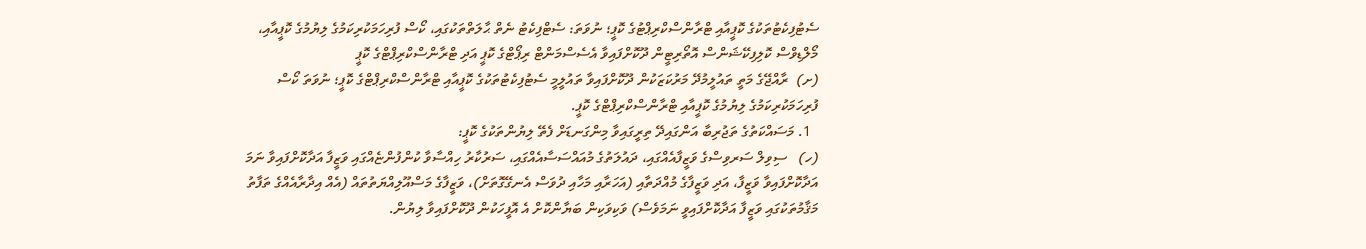ސެޓުފިކެޓުތަކުގެ ކޮޕީއާއި ޓްރާންސްކްރިޕްޓުގެ ކޮޕީ؛ ނުވަތަ: ސެޓްފިކެޓު ނެތް ޙާލަތްތަކުގައި، ކޯސް ފުރިހަމަކުރިކަމުގެ ލިޔުމުގެ ކޮޕީއާއި، މޯލްޑިވްސް ކޮލިފިކޭޝަންސް އޮތޯރިޓީން ދޫކޮށްފައިވާ އެސެސްމަންޓް ރިޕޯޓްގެ ކޮޕީ އަދި ޓްރާންސްކްރިޕްޓްގެ ކޮޕީ
(ށ)  ރާއްޖޭގެ މަތީ ތައުލީމުދޭ މަރުކަޒަކުން ދޫކޮށްފައިވާ ތައުލީމީ ސެޓުފިކެޓުތަކުގެ ކޮޕީއާއި ޓްރާންސްކްރިޕްޓްގެ ކޮޕީ؛ ނުވަތަ ކޯސް ފުރިހަމަކުރިކަމުގެ ލިޔުމުގެ ކޮޕީއާއި ޓްރާންސްކްރިޕްޓްގެ ކޮޕީ.
  1. މަސައްކަތުގެ ތަޖުރިބާ އަންގައިދޭ ތިރީގައިވާ މިންގަނޑަށް ފެތޭ ލިޔުންތަކުގެ ކޮޕީ:
(ހ)   ސިވިލް ސަރވިސްގެ ވަޒީފާއެއްގައި، ދައުލަތުގެ މުއައްސަސާއެއްގައި، ސަރުކާރު ހިއްސާވާ ކުންފުންޏެއްގައި ވަޒީފާ އަދާކޮށްފައިވާ ނަމަ އަދާކޮށްފައިވާ ވަޒީފާ، އަދި ވަޒީފާގެ މުއްދަތާއި (އަހަރާއި މަހާއި ދުވަސް އެނގޭގޮތަށް)، ވަޒީފާގެ މަސްއޫލިއްޔަތުތައް (އެއް އިދާރާއެއްގެ ތަފާތު މަޤާމުތަކުގައި ވަޒީފާ އަދާކޮށްފައިވީ ނަމަވެސް) ވަކިވަކިން ބަޔާންކޮށް އެ އޮފީހަކުން ދޫކޮށްފައިވާ ލިޔުން.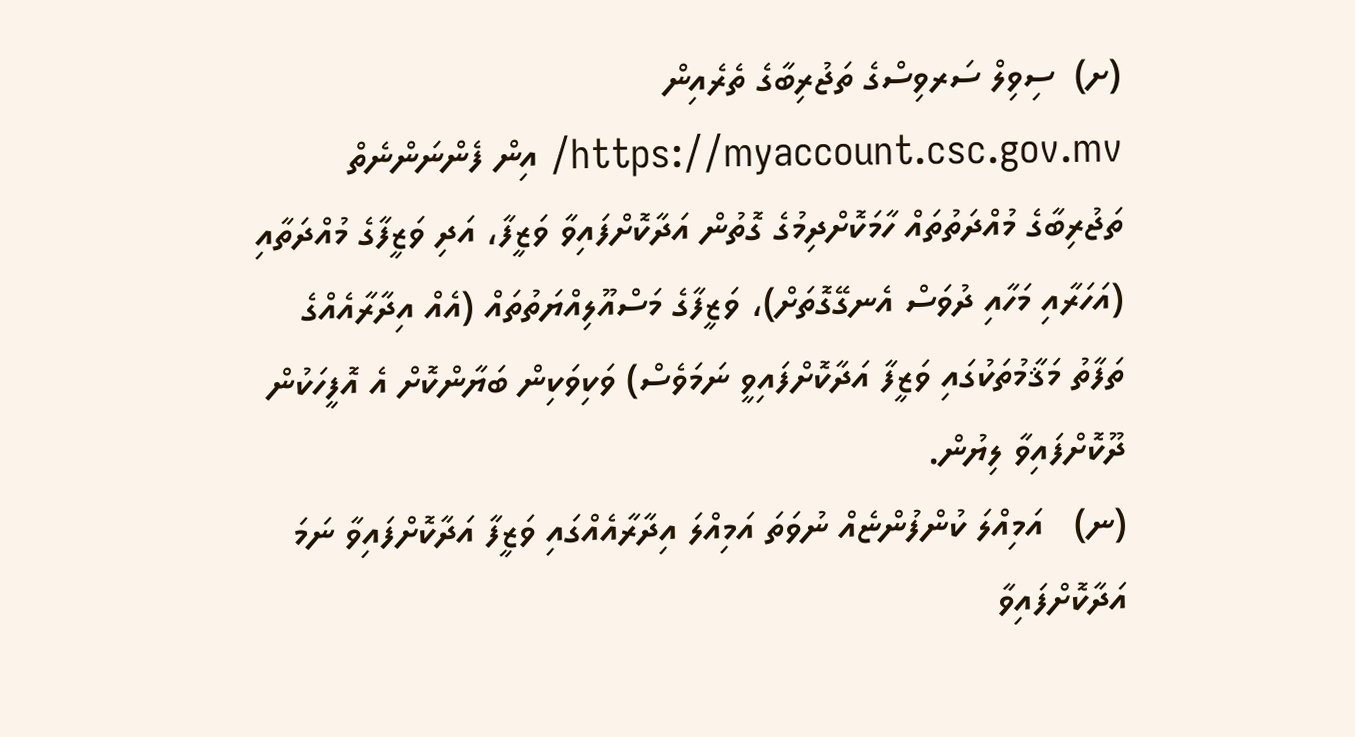(ށ)  ސިވިލް ސަރވިސްގެ ތަޖުރިބާގެ ތެރެއިން https://myaccount.csc.gov.mv/ އިން ފެންނަންނެތް ތަޖުރިބާގެ މުއްދަތުތައް ހާމަކޮށްދިމުގެ ގޮތުން އަދާކޮށްފައިވާ ވަޒީފާ، އަދި ވަޒީފާގެ މުއްދަތާއި (އަހަރާއި މަހާއި ދުވަސް އެނގޭގޮތަށް)، ވަޒީފާގެ މަސްއޫލިއްޔަތުތައް (އެއް އިދާރާއެއްގެ ތަފާތު މަޤާމުތަކުގައި ވަޒީފާ އަދާކޮށްފައިވީ ނަމަވެސް) ވަކިވަކިން ބަޔާންކޮށް އެ އޮފީހަކުން ދޫކޮށްފައިވާ ލިޔުން.
(ނ)   އަމިއްލަ ކުންފުންޏެއް ނުވަތަ އަމިއްލަ އިދާރާއެއްގައި ވަޒީފާ އަދާކޮށްފައިވާ ނަމަ އަދާކޮށްފައިވާ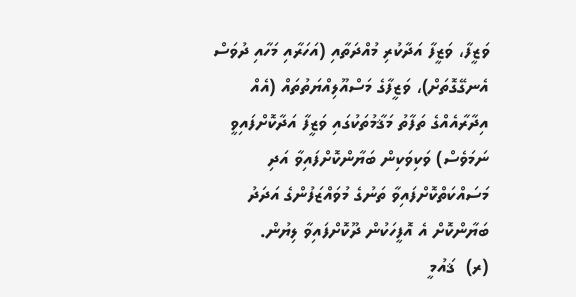ވަޒީފާ، ވަޒީފާ އަދާކުރި މުއްދަތާއި (އަހަރާއި މަހާއި ދުވަސް އެނގޭގޮތަށް)، ވަޒީފާގެ މަސްއޫލިއްޔަތުތައް (އެއް އިދާރާއެއްގެ ތަފާތު މަޤާމުތަކުގައި ވަޒީފާ އަދާކޮށްފައިވީ ނަމަވެސް) ވަކިވަކިން ބަޔާންކޮށްފައިވާ އަދި މަސައްކަތްކޮށްފައިވާ ތަނުގެ މުވައްޒަފުންގެ އަދަދު ބަޔާންކޮށް އެ އޮފީހަކުން ދޫކޮށްފައިވާ ލިޔުން.
(ރ)  ޤައުމީ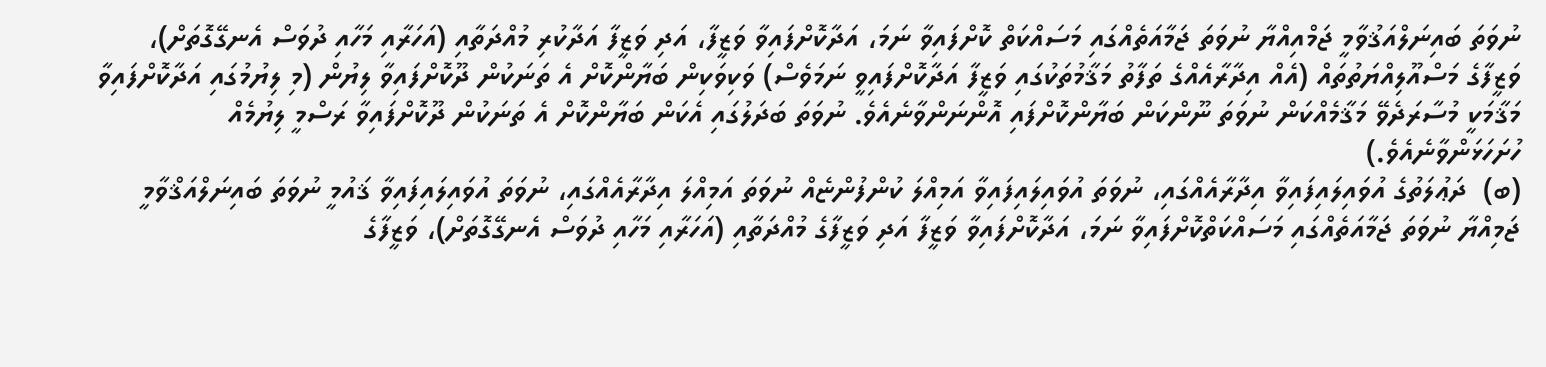ނުވަތަ ބައިނަލްއަޤުވާމީ ޖަމްއިއްޔާ ނުވަތަ ޖަމާއަތެއްގައި މަސައްކަތް ކޮށްފައިވާ ނަމަ، އަދާކޮށްފައިވާ ވަޒީފާ، އަދި ވަޒީފާ އަދާކުރި މުއްދަތާއި (އަހަރާއި މަހާއި ދުވަސް އެނގޭގޮތަށް)، ވަޒީފާގެ މަސްއޫލިއްޔަތުތައް (އެއް އިދާރާއެއްގެ ތަފާތު މަޤާމުތަކުގައި ވަޒީފާ އަދާކޮށްފައިވީ ނަމަވެސް) ވަކިވަކިން ބަޔާންކޮށް އެ ތަނަކުން ދޫކޮށްފައިވާ ލިޔުން (މި ލިޔުމުގައި އަދާކޮށްފައިވާ މަޤާމަކީ މުސާރަދެވޭ މަޤާމެއްކަން ނުވަތަ ނޫންކަން ބަޔާންކޮށްފައި އޮންނަންވާނެއެވެ. ނުވަތަ ބަދަލުގައި އެކަން ބަޔާންކޮށް އެ ތަނަކުން ދޫކޮށްފައިވާ ރަސްމީ ލިޔުމެއް ހުށަހަޅަންވާނެއެވެ.)
(ބ)  ދަޢުލަތުގެ އުވައިލައިފައިވާ އިދާރާއެއްގައި، ނުވަތަ އުވައިލައިފައިވާ އަމިއްލަ ކުންފުންޏެއް ނުވަތަ އަމިއްލަ އިދާރާއެއްގައި، ނުވަތަ އުވައިލައިފައިވާ ޤައުމީ ނުވަތަ ބައިނަލްއަޤްވާމީ ޖަމިއްޔާ ނުވަތަ ޖަމާއަތެއްގައި މަސައްކަތްކޮށްފައިވާ ނަމަ، އަދާކޮށްފައިވާ ވަޒީފާ އަދި ވަޒީފާގެ މުއްދަތާއި (އަހަރާއި މަހާއި ދުވަސް އެނގޭގޮތަށް)، ވަޒީފާގެ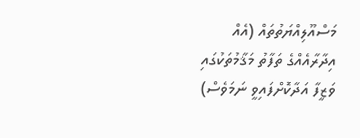މަސްއޫލިއްޔަތުތައް (އެއް އިދާރާއެއްގެ ތަފާތު މަޤާމުތަކުގައި ވަޒީފާ އަދާކޮށްފައިވީ ނަމަވެސް)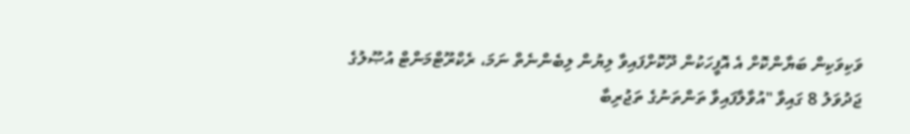ވަކިވަކިން ބަޔާންކޮށް އެ އޮފީހަކުން ދޫކޮށްފައިވާ ލިޔުން ލިބެންނެތް ނަމަ، ރެކްރޫޓްމަންޓް އުޞޫލުގެ ޖަދުވަލު 8 ގައިވާ "އުވާލާފައިވާ ތަންތަނުގެ ތަޖުރިބާ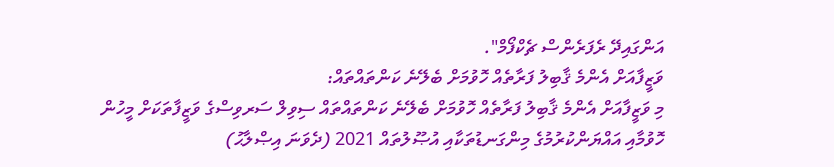އަންގައިދޭ ރެފަރެންސް ޗެކްފޯމް".
ވަޒީފާއަށް އެންމެ ޤާބިލު ފަރާތެއް ހޮވުމަށް ބެލޭނެ ކަންތައްތައް:
މި ވަޒީފާއަށް އެންމެ ޤާބިލު ފަރާތެއް ހޮވުމަށް ބެލޭނެ ކަންތައްތައް ސިވިލް ސަރވިސްގެ ވަޒީފާތަކަށް މީހުން ހޮވުމާއި އައްޔަންކުރުމުގެ މިންގަނޑުތަކާއި އުޞޫލުތައް 2021 (ދެވަނަ އިޞްލާޙު)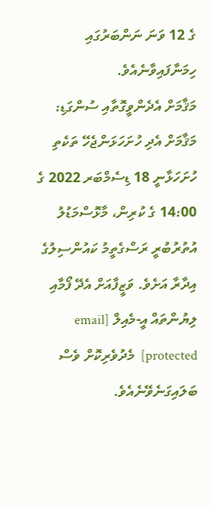ގެ 12 ވަނަ ނަންބަރުގައި ހިމަނާފައިވާނެއެވެ.
މަޤާމަށް އެދެންވީގޮތާއި ސުންގަޑި:
މަޤާމަށް އެދި ހުށަހަޅަންޖެހޭ ތަކެތި ހުށަހަޅާނީ 18 ޑިސެމްބަރ 2022 ގެ 14:00 ގެ ކުރިން، މާޅޮސްމަޑުލު އުތުރުބުރީ ރަސްގެތީމު ކައުންސިލުގެ އިދާރާ އަށެވެ. ވަޒީފާއަށް އެދޭ ފޯމާއި ލިޔުންތައް އީ-މެއިލް [email protected]  މެދުވެރިކޮށް ވެސް ބަލައިގަނެވޭނެއެވެ.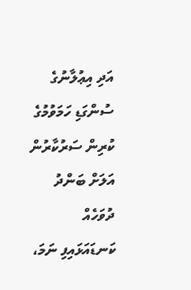އަދި އިޢުލާނުގެ ސުންގަޑި ހަމަވުމުގެ ކުރިން ސަރުކާރުން އަލަށް ބަންދު ދުވަހެއް ކަނޑައަޅައިފި ނަމަ،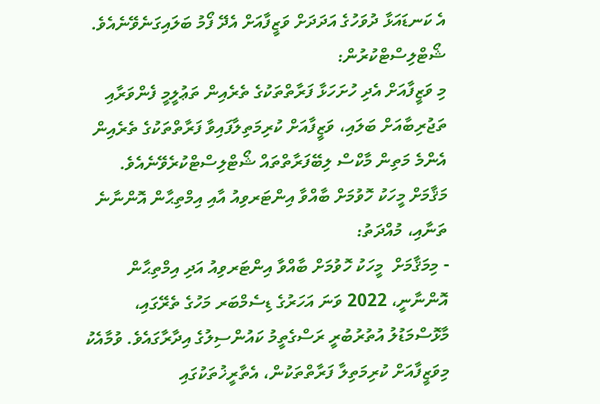އެ ކަނޑައަޅާ ދުވަހުގެ އަދަދަށް ވަޒީފާއަށް އެދޭ ފޯމު ބަލައިގަނެވޭނެއެވެ.
ޝޯޓްލިސްޓްކުރުން:
މި ވަޒީފާއަށް އެދި ހުށަހަޅާ ފަރާތްތަކުގެ ތެރެއިން ތަޢުލީމީ ފެންވަރާއި ތަޖުރިބާއަށް ބަލައި، ވަޒީފާއަށް ކުރިމަތިލާފައިވާ ފަރާތްތަކުގެ ތެރެއިން އެންމެ މަތިން މާކްސް ލިބޭފަރާތްތައް ޝޯޓްލިސްޓްކުރެވޭނެއެވެ.
މަޤާމަށް މީހަކު ހޮވުމަށް ބާއްވާ އިންޓަރވިއު އާއި އިމްތިޙާން އޮންނާނެ ތަނާއި، މުއްދަތު:
- މިމަޤާމަށް  މީހަކު ހޮވުމަށް ބާއްވާ އިންޓަރވިއު އަދި އިމްތިޙާން އޮންނާނީ، 2022 ވަނަ އަހަރުގެ ޑިސެމްބަރ މަހުގެ ތެރޭގައި، މާޅޮސްމަޑުލު އުތުރުބުރީ ރަސްގެތީމު ކައުންސިލުގެ އިދާރާގައެވެ. ވުމާއެކު މިވަޒީފާއަށް ކުރިމަތިލާ ފަރާތްތަކުން، އެތާރީޚުތަކުގައި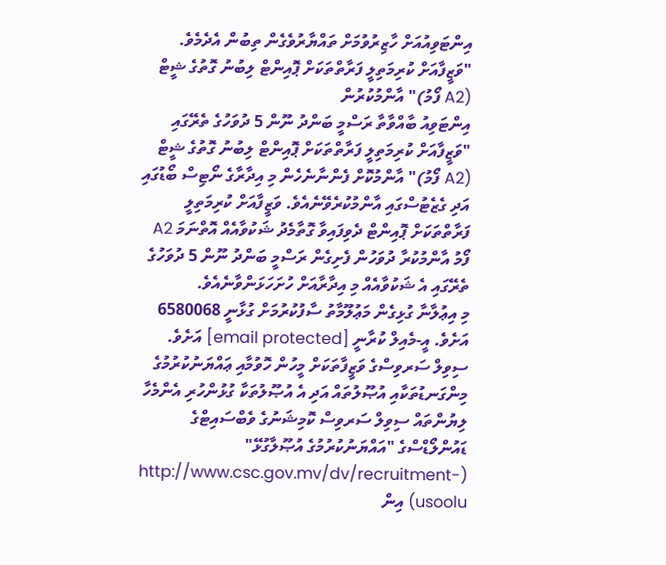އިންޓަވިއުއަށް ހާޒިރުވުމަށް ތައްޔާރުވެގެން ތިބުން އެދެމެވެ.
"ވަޒީފާއަށް ކުރިމަތިލީ ފަރާތްތަކަށް ޕޮއިންޓް ލިބުނު ގޮތުގެ ޝީޓް (A2 ފޯމު)" އާންމުކުރުން
އިންޓަވިއު ބާއްވާތާ ރަސްމީ ބަންދު ނޫން 5 ދުވަހުގެ ތެރޭގައި "ވަޒީފާއަށް ކުރިމަތިލީ ފަރާތްތަކަށް ޕޮއިންޓް ލިބުނު ގޮތުގެ ޝީޓް (A2 ފޯމު)" އާންމުކޮށް ފެންނާނެހެން މި އިދާރާގެ ނޯޓިސް ބޯޑުގައި އަދި ގެޒެޓުސްގައި އާންމުކުރެވޭނެއެވެ. ވަޒީފާއަށް ކުރިމަތިލީ ފަރާތްތަކަށް ޕޮއިންޓް ދެވިފައިވާ ގޮތާމެދު ޝަކުވާއެއް އޮތްނަމަ A2 ފޯމު އާންމުކުރާ ދުވަހުން ފެށިގެން ރަސްމީ ބަންދު ނޫން 5 ދުވަހުގެ ތެރޭގައި އެ ޝަކުވާއެއް މި އިދާރާއަށް ހުށަހަޅަންވާނެއެވެ.
މި އިޢުލާނާ ގުޅިގެން މަޢުލޫމާތު ސާފުކުރުމަށް ގުޅާނީ 6580068 އަށެވެ. އީ-މެއިލް ކުރާނީ [email protected] އަށެވެ.
ސިވިލް ސަރވިސްގެ ވަޒީފާތަކަށް މީހުން ހޮވުމާއި ޢައްޔަނުކުރުމުގެ މިންގަނޑުތަކާއި އުޞޫލުތައް އަދި އެ އުޞޫލުތަކާ ގުޅުންހުރި އެންމެހާ ލިޔުންތައް ސިވިލް ސަރވިސް ކޮމިޝަނުގެ ވެބްސައިޓްގެ ޑައުންލޯޑްސްގެ "އައްޔަނުކުރުމުގެ އުޞޫލާގުޅޭ" (http://www.csc.gov.mv/dv/recruitment-usoolu) އިން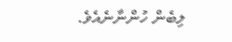ލިބެން ހުންނާނެއެވެ.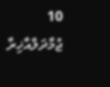10 ޖުމާދަލްއާޚިރާ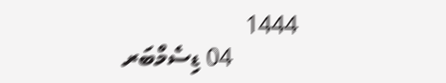1444
           04 ޑިސެމްބަރ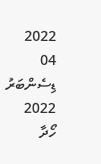2022
04 ޑިސެންބަރު 2022
ހޯދާ